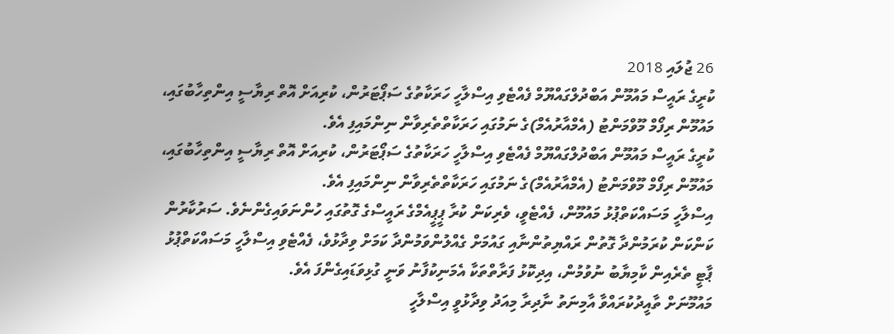26 ޖުލައި 2018
ކުރީގެ ރައީސް މައުމޫން އަބްދުލްގައްޔޫމް ފެއްޓެވި އިސްލާހީ ހަރަކާތުގެ ސަޕޯޓަރުން، ކުރިއަށް އޮތް ރިޔާސީ އިންތިހާބުގައި، މައުމޫން ރިފޯމް މޫވްމަންޓު (އެމްއާރުއެމް)ގެ ނަމުގައި ހަރަކާތްތެރިވާން ނިންމައިފި އެވެ.
ކުރީގެ ރައީސް މައުމޫން އަބްދުލްގައްޔޫމް ފެއްޓެވި އިސްލާހީ ހަރަކާތުގެ ސަޕޯޓަރުން، ކުރިއަށް އޮތް ރިޔާސީ އިންތިހާބުގައި، މައުމޫން ރިފޯމް މޫވްމަންޓު (އެމްއާރުއެމް)ގެ ނަމުގައި ހަރަކާތްތެރިވާން ނިންމައިފި އެވެ.
އިސްލާހީ މަސައްކަތްޕުޅު މައުމޫން، ފެއްޓެވީ، ވެރިކަން ކުރާ ޕީޕީއެމްގެ ރައީސްގެ ގޮތުގައި ހުންނަވައިގެންނެވެ. ސަރުކާރުން ކަންކަން ކުރަމުންދާ ގޮތުން ރައްޔިތުންނާއި ގައުމަށް ގެއްލުންވަމުންދާ ކަމަށް ވިދާޅުވެ، ފެއްޓެވި އިސްލާހީ މަސައްކަތްޕުޅު ޕާޓީ ތެރެއިން ކާމިޔާބު ނުވުމުން، އިދިކޮޅު ފަރާތްތަކާ އެމަނިކުފާނު ވަނީ ގުޅިވަޑައިގެންފަ އެވެ.
މައުމޫނަށް ތާއީދުކުރައްވާ އާމިނަތު ނާދިރާ މިއަދު ވިދާޅުވީ އިސްލާހީ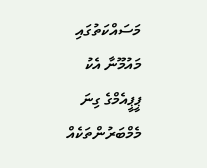މަސައްކަތުގައި މައުމޫނާ އެކު ޕީޕީއެމްގެ ގިނަ މެމްބަރުންތަކެއް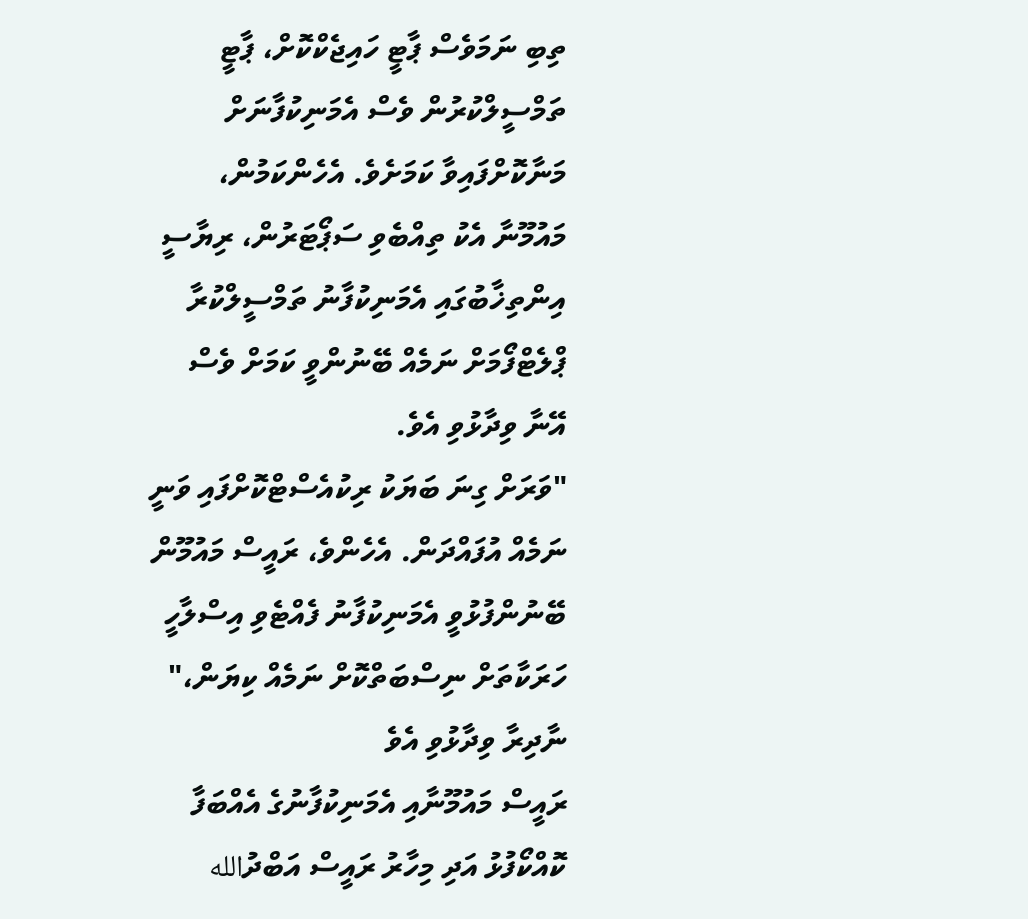ތިބި ނަމަވެސް ޕާޓީ ހައިޖެކްކޮށް، ޕާޓީ ތަމްސީލްކުރުން ވެސް އެމަނިކުފާނަށް މަނާކޮށްފައިވާ ކަމަށެވެ. އެހެންކަމުން، މައުމޫނާ އެކު ތިއްބެވި ސަޕޯޓަރުން، ރިޔާސީ އިންތިޚާބުގައި އެމަނިކުފާނު ތަމްސީލްކުރާ ޕްލެޓްފޯމަށް ނަމެއް ބޭނުންވީ ކަމަށް ވެސް އޭނާ ވިދާޅުވި އެވެ.
"ވަރަށް ގިނަ ބަޔަކު ރިކުއެސްޓްކޮށްފައި ވަނީ ނަމެއް އުފައްދަން. އެހެންވެ، ރައީސް މައުމޫން ބޭނުންފުޅުވީ އެމަނިކުފާނު ފެއްޓެވި އިސްލާހީ ހަރަކާތަށް ނިސްބަތްކޮށް ނަމެއް ކިޔަން،" ނާދިރާ ވިދާޅުވި އެވެ
ރައީސް މައުމޫނާއި އެމަނިކުފާނުގެ އެއްބަފާ ކޮއްކޯފުޅު އަދި މިހާރު ރައީސް އަބްދުالله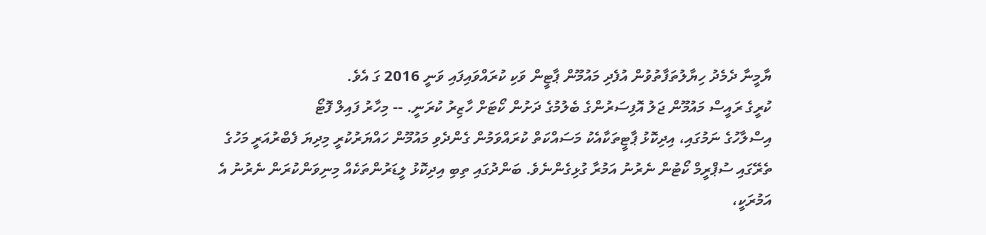ޔާމީނާ ދެމެދު ހިޔާލުތަފާތުވުން އުފެދި މައުމޫން ޕާޓީން ވަކި ކުރައްވައިފައި ވަނީ 2016 ގަ އެވެ.
ކުރީގެ ރައީސް މައުމޫން ޖަލު އޮފިސަރުންގެ ބެލުމުގެ ދަށުން ކޯޓަށް ހާޒިރު ކުރަނީ. -- މިހާރު ފައިލް ފޮޓޯ
އިސްލާހުގެ ނަމުގައި، އިދިކޮޅު ޕާޓީތަކާއެކު މަސައްކަތް ކުރައްވަމުން ގެންދެވި މައުމޫން ހައްޔަރުކުރީ މިދިޔަ ފެބްރުއަރީ މަހުގެ ތެރޭގައި ސުޕްރީމް ކޯޓުން ނެރުނު އަމުރާ ގުޅިގެންނެވެ. ބަންދުގައި ތިބި އިދިކޮޅު ލީޑަރުންތަކެއް މިނިވަންކުރަން ނެރުނު އެ އަމުރަކީ،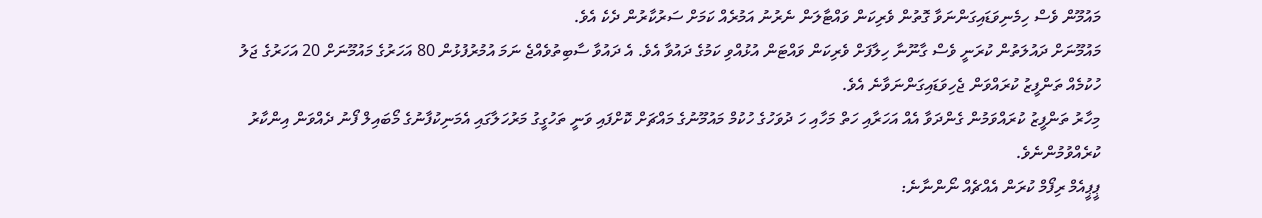މައުމޫން ވެސް ހިމެނިވަޑައިގަންނަވާ ގޮތުން ވެރިކަން ވައްޓާލަން ނެރުނު އަމުރެއް ކަމަށް ސަރުކާރުން ދެކެ އެވެ.
މައުމޫނަށް ދައުލަތުން ކުރަނީ ވެސް ގާނޫނާ ހިލާފަށް ވެރިކަން ވައްޓަން އުޅުއްވި ކަމުގެ ދައުވާ އެވެ. އެ ދައުވާ ސާބިތުވެއްޖެ ނަމަ އުމުރުފުޅުން 80 އަހަރުގެ މައުމޫނަށް 20 އަހަރުގެ ޖަލު ހުކުމެއް ތަންފީޒު ކުރައްވަން ޖެހިވަޑައިގަންނަވާނެ އެވެ.
މިހާރު ތަންފީޒު ކުރައްވަމުން ގެންދަވާ އެއް އަހަރާއި ހަތް މަހާއި ހަ ދުވަހުގެ ހުކުމް މައުމޫނުގެ މައްޗަށް ކޮށްފައި ވަނީ ތަހުގީގު މަރުހަލާގައި އެމަނިކުފާނުގެ މޯބައިލް ފޯނު ދެއްވަން އިންކާރު ކުރެއްވުމުންނެވެ.
ޕީޕީއެމް ރިފޯމް ކުރަން އެއްޗެއް ނޯންނާނެ: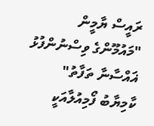ރައީސް ޔާމީން
"މައުމޫންގެ ވިސްނުންފުޅު ޣައްސާނާ ތަފާތު"
ކާމިޔާބު ފޯމިއުލާއަކީ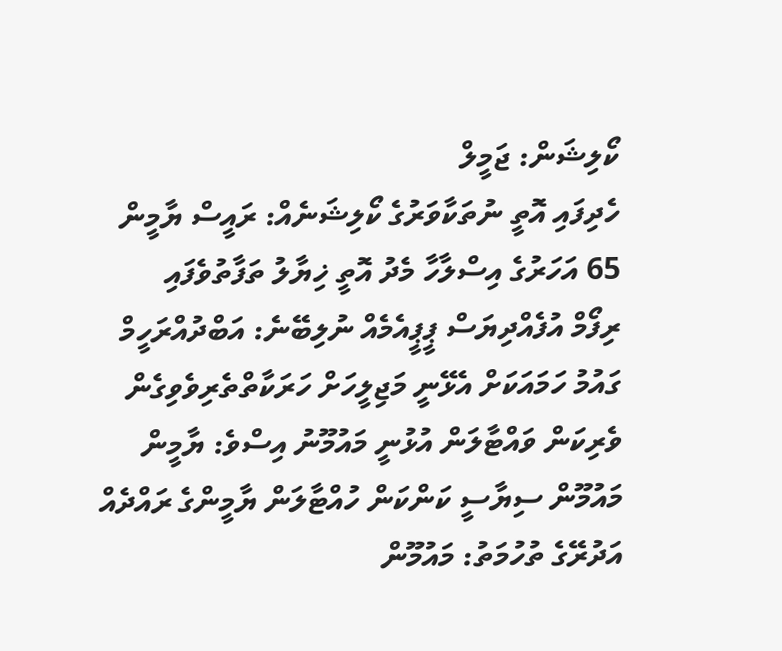ކޯލިޝަން: ޖަމީލް
ހެދިފައި އޮތީ ނުތަކާވަރުގެ ކޯލިޝަނެއް: ރައީސް ޔާމީން
65 އަހަރުގެ އިސްލާހާ މެދު އޮތީ ޚިޔާލު ތަފާތުވެފައި
ރިފޯމް އުފެއްދިޔަސް ޕީޕީއެމެއް ނުލިބޭނެ: އަބްދުއްރަހީމް
ގައުމު ހަމައަކަށް އެޅޭނީ މަޖިލީހަށް ހަރަކާތްތެރިވެވިގެން
ވެރިކަން ވައްޓާލަން އުޅުނީ މައުމޫނު އިސްވެ: ޔާމީން
މައުމޫން ސިޔާސީ ކަންކަން ހުއްޓާލަން ޔާމީންގެ ރައްދެއް
އަދުރޭގެ ތުހުމަތު: މައުމޫން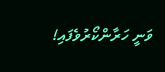ވަނީ ހަރާންކޯރުވެފައި!